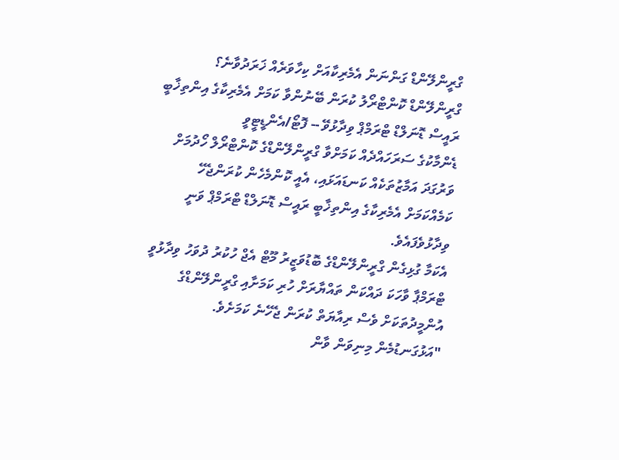ގްރީންލޭންޑް ގަންނަން އެމެރިކާއަށް ކިހާވަރެއް ޚަރަދުވާނެ؟
ގްރީންލޭންޑް ކޮންޓްރޯލު ކުރަން ބޭނުންވާ ކަމަށް އެމެރިކާގެ އިންތިޚާބީ ރައީސް ޑޮނަލްޑް ޓްރަމްޕް ވިދާޅުވޭ -- ފޮޓޯ/އެންޑީޓީވީ
ޑެންމާކުގެ ސަރަހައްދެއް ކަމަށްވާ ގްރީންލޭންޑްގެ ކޮންޓްރޯލް ހޯދުމަށް ވަރުގަދަ އަމާޒުތަކެއް ކަނޑައަޅައި، އެއީ ކޮންމެހެން ކުރަންޖެހޭ ކަމެއްކަމަށް އެމެރިކާގެ އިންތިޚާބީ ރައީސް ޑޮނަލްޑް ޓްރަމްޕް ވަނީ ވިދާޅުވެފައެވެ.
އެކަމާ ގުޅިގެން ގްރީންލޭންޑްގެ ބޮޑުވަޒީރު މޫޓް އެޖް ހުކުރު ދުވަހު ވިދާޅުވީ ޓްރަމްޕާ ވާހަކަ ދައްކަން ތައްޔާރަށް ހުރި ކަމަށާއި ގްރީންލޭންޑްގެ އުންމީދުތަކަށް ވެސް ރިއާޔަތް ކުރަން ޖެހޭނެ ކަމަށެވެ.
"އަޅުގަނޑުމެން މިނިވަން ވާން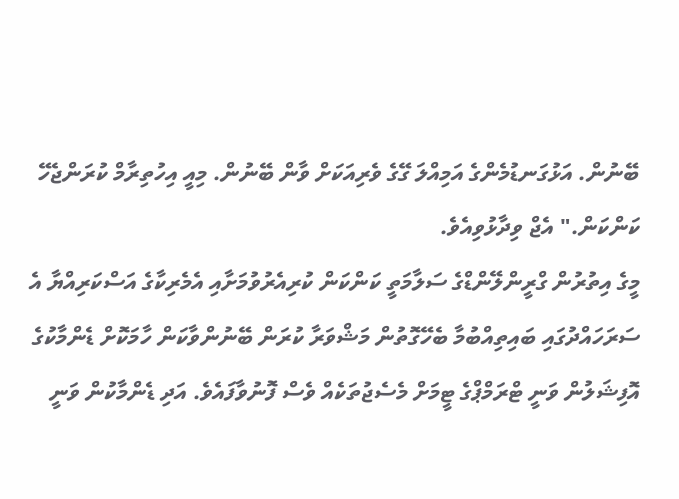ބޭނުން. އަޅުގަނޑުމެންގެ އަމިއްލަ ގޭގެ ވެރިއަކަށް ވާން ބޭނުން. މިއީ އިހުތިރާމް ކުރަންޖެހޭ ކަންކަން." އެޖް ވިދާޅުވިއެވެ.
މީގެ އިތުރުން ގްރީންލޭންޑްގެ ސަލާމަތީ ކަންކަން ކުރިއެރުވުމަށާއި އެމެރިކާގެ އަސްކަރިއްޔާ އެ ސަރަހައްދުގައި ބައިތިއްބުމާ ބެހޭގޮތުން މަޝްވަރާ ކުރަން ބޭނުންވާކަން ހާމަކޮށް ޑެންމާކުގެ އޮފިޝަލުން ވަނީ ޓްރަމްޕްގެ ޓީމަށް މެސެޖުތަކެއް ވެސް ފޮނުވާފައެވެ. އަދި ޑެންމާކުން ވަނީ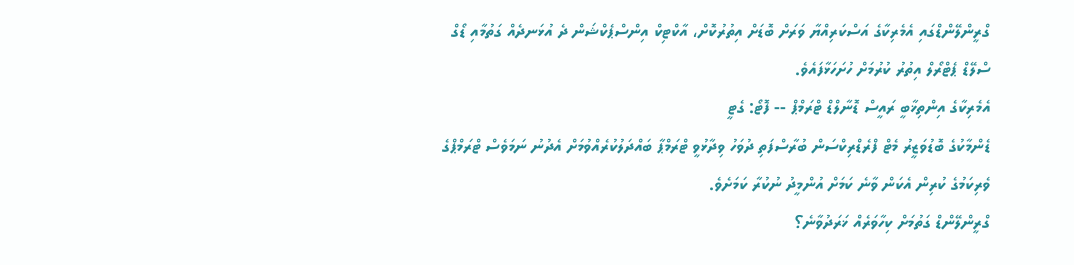ގްރީންލޭންޑްގައި އެމެރިކާގެ އަސްކަރިއްޔާ ވަރަށް ބޮޑަށް އިތުރުކޮށް، އާކްޓިކް އިންސްޕެކްޝަން ދެ އުޅަނދެއް ގަތުމާއި ޑޯގް ސްލޭޑް ޕެޓްރޯލް އިތުރު ކުރުމަށް ހުށަހަޅާފައެވެ.
އެމެރިކާގެ އިންތިޚާބީ ރައީސް ޑޮނާލްޑް ޓްރަމްޕް -- ފޮޓޯ: ގެޓީ
ޑެންމާކުގެ ބޮޑުވަޒީރު މެޓް ފްރެޑްރިކްސަން ބުރާސްފަތި ދުވަހު ވިދާޅުވީ ޓްރަމްޕާ ބައްދަލުކުރެއްވުމަށް އެދުނު ނަމަވެސް ޓްރަމްޕްގެ ވެރިކަމުގެ ކުރިން އެކަން ވާނެ ކަމަށް އުންމީދު ނުކުރާ ކަމަށެވެ.
ގްރީންލޭންޑް ގަތުމަށް ކިހާވަރެއް ޚަރަދުވާނެ؟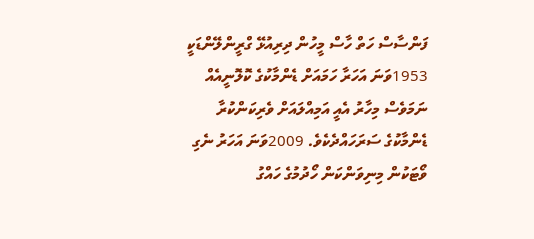ފަންސާސް ހަތް ހާސް މީހުން ދިރިއުޅޭ ގްރީންލޭންޑަކީ 1953ވަނަ އަހަރާ ހަމައަށް ޑެންމާކުގެ ކޮލޮނީއެއް ނަމަވެސް މިހާރު އެއީ އަމިއްލައަށް ވެރިކަންކުރާ ޑެންމާކުގެ ސަރަހައްދެކެވެ. 2009ވަނަ އަހަރު ނެގި ވޯޓަކުން މިނިވަންކަން ހޯދުމުގެ ހައްގު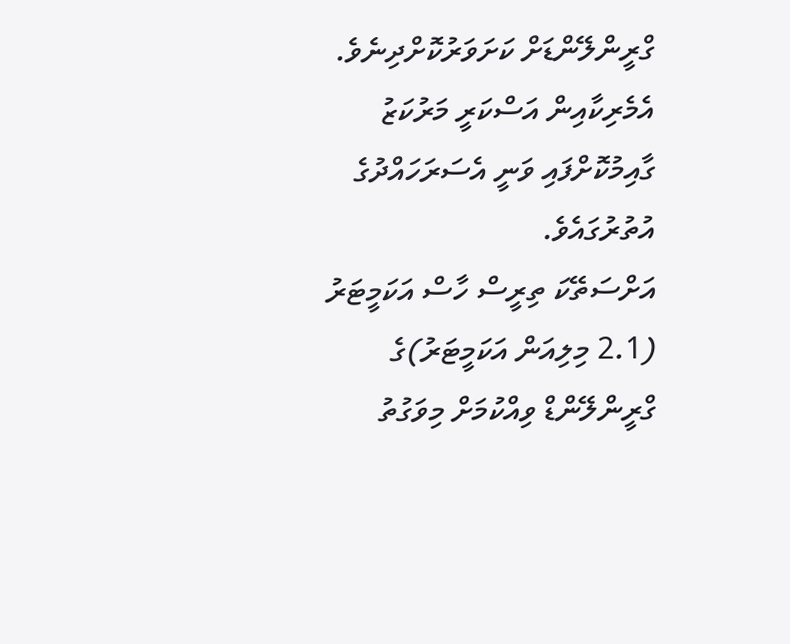ގްރީންލޭންޑަށް ކަށަވަރުކޮށްދިނެވެ. އެމެރިކާއިން އަސްކަރީ މަރުކަޒު ގާއިމުކޮށްފައި ވަނީ އެސަރަހައްދުގެ އުތުރުގައެވެ.
އަށްސަތޭކަ ތިރީސް ހާސް އަކަމީޓަރު (2.1 މިލިއަން އަކަމީޓަރު)ގެ ގްރީންލޭންޑް ވިއްކުމަށް މިވަގުތު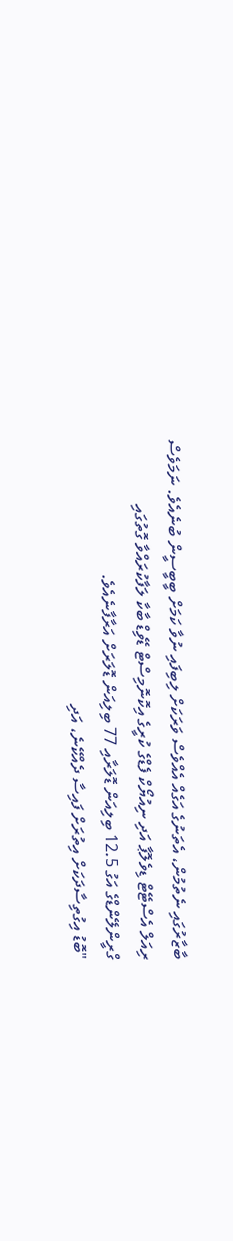ބާޒާރުގައި ނެތުމުން، އެތަނުގެ އަގެއް އެއްވެސް ވަރަކަށް ލިބިފައި ނުވާ ކަމަށް ބީބީސީން ބުނެއެވެ. ނަމަވެސް ރިއަލް އެސްޓޭޓް ޑިވެލޮޕާ އަދި ނިއުޔޯކް ފެޑްގެ ކުރީގެ އިކޮނޮމިސްޓް ޑޭވިޑް ބާކާ ލަފާކުރައްވާ ގޮތުގައި ގްރީންލޭންޑްގެ އަގު 12.5 ބިލިއަން ޑޮލަރާއި 77 ބިލިއަން ޑޮލަރަށް އަރާފާނެއެވެ.
"ބޮޑު އިގުތިސާދަކަށް އިތުރަށް ފައިސާ ދެއްކޭނެ، އަދި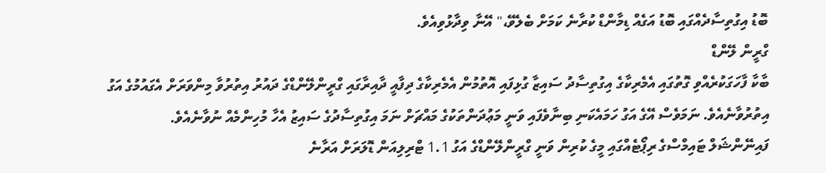ބޮޑު އިގުތިސާދެއްގައި ބޮޑު އަގެއް ޑިމާންޑް ކުރާނެ ކަމަށް ބެލެވޭ،" އޭނާ ވިދާޅުވިއެވެ.
ގްރީން ލޭންޑް
ބާކާ ފާހަގަކުރެއްވި ގޮތުގައި އެމެރިކާގެ އިގުތިސާދު ސައިޒާ ގުޅިފައި އޮތުމުން އެމެރިކާގެ ދިފާއީ ދާއިރާގައި ގްރީންލޭންޑްގެ ދައުރު އިތުރުވާ މިންވަރަށް އެގައުމުގެ އަގު އިތުރުވާނެއެވެ. ނަމަވެސް އޭގެ އަގު ހަމައެކަނި ބިނާވެފައި ވަނީ މަޢުދަންތަކުގެ މައްޗަށް ނަމަ އިގުތިސާދުގެ ސައިޒު އެހާ މުހިންމެއް ނުވާނެއެވެ.
ފައިނޭންޝަލް ޓައިމްސްގެ ރިޕޯޓެއްގައި މީގެ ކުރިން ވަނީ ގްރީންލޭންޑްގެ އަގު 1.1 ޓްރިލިއަން ޑޮލަރަށް އަރާނެ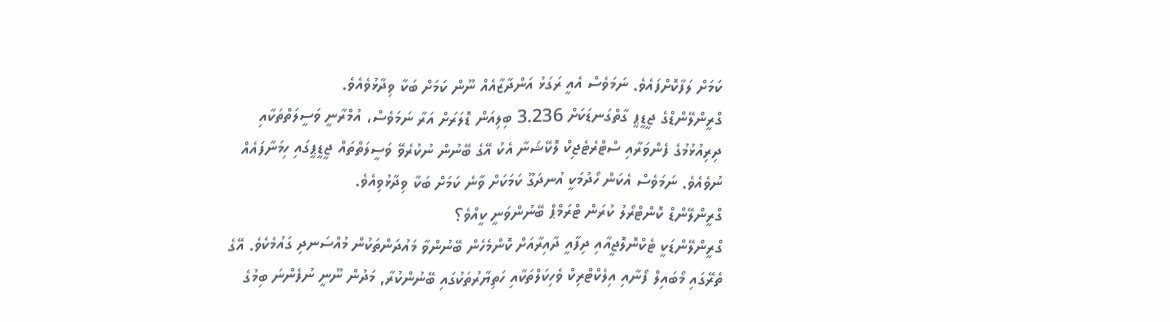ކަމަށް ލަފާކޮށްފައެވެ. ނަމަވެސް އެއީ ރަގަޅު އަންދާޒާއެއް ނޫން ކަމަށް ބަކާ ވިދާޅުވެއެވެ.
ގްރީންލޭންޑްގެ ޖީޑީޕީ ގާތްގަނޑަކަށް 3.236 ބިލިއަން ޑޮލަރަށް އަރާ ނަމަވެސް، އުމްރާނީ ވަސީލަތްތަކާއި ދިރިއުޅުމުގެ ފެންވަރާއި ސްޓްރެޓެޖިކް ލޮކޭޝަނާ އެކު އޭގެ ބޭނުން ނުކުރެވޭ ވަސީލަތްތައް ޖީޑީޕީގައި ހިމަނާފައެއް ނުވެއެވެ. ނަމަވެސް އެކަން ހޯދުމަކީ އުނދަގޫ ކަމަކަށް ވާނެ ކަމަށް ބަކާ ވިދާޅުވިއެވެ.
ގްރީންލޭންޑް ކޮންޓްރޯލު ކުރަން ޓްރަމްޕް ބޭނުންވަނީ ކީއްވެ؟
ގްރީންލޭންޑަކީ ޓެކްނޮލޮޖީއާއި ދިފާއީ ދާއިރާއަށް ކޮންމެހެން ބޭނުންވާ މައުދަންތަކުން މުއްސަނދި ގައުމެކެވެ. އޭގެ ތެރޭގައި މޯބައިލް ފޯނާއި އިލެކްޓްރިކް ވެހިކަލްތަކާއި ހަތިޔާރުތަކުގައި ބޭނުންކުރާ, މަދުން ނޫނީ ނުފެންނަ ބިމުގެ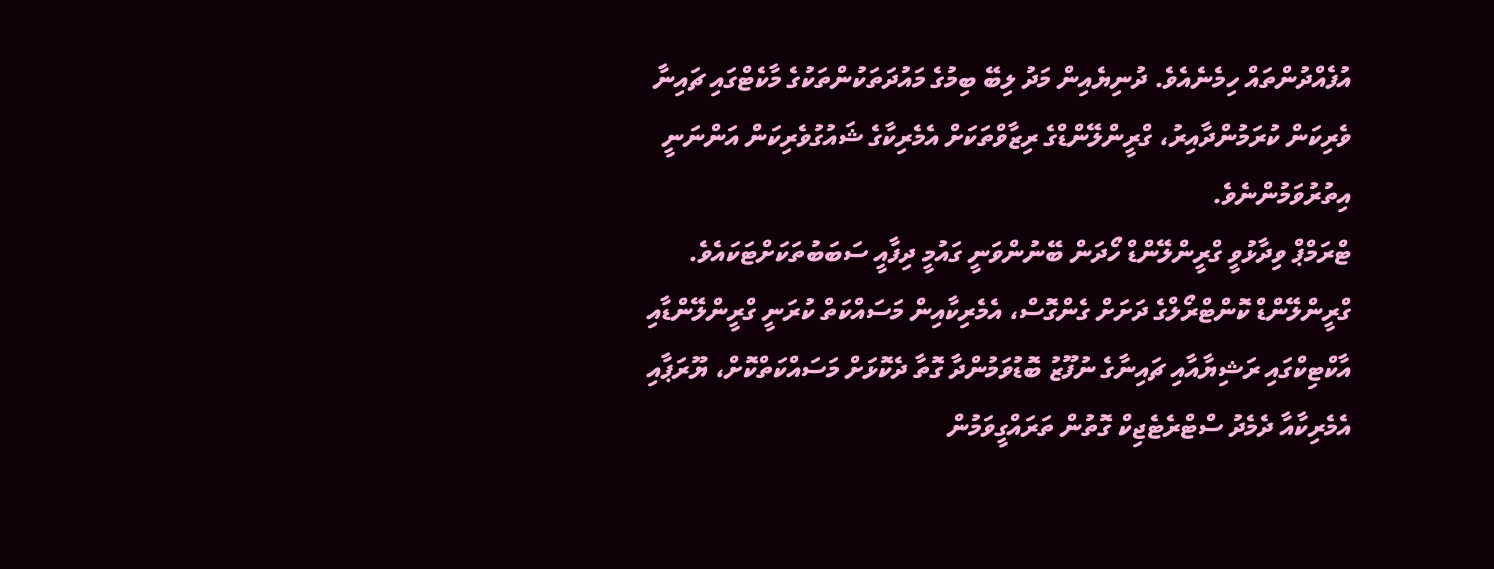އުފެއްދުންތައް ހިމެނެއެވެ. ދުނިޔެއިން މަދު ލިބޭ ބިމުގެ މައުދަތަކުންތަކުގެ މާކެޓްގައި ޗައިނާ ވެރިކަން ކުރަމުންދާއިރު، ގްރީންލޭންޑްގެ ރިޒާވްތަކަށް އެމެރިކާގެ ޝައުގުވެރިކަން އަންނަނީ އިތުރުވަމުންނެވެ.
ޓްރަމްޕް ވިދާޅުވީ ގްރީންލޭންޑް ހޯދަން ބޭނުންވަނީ ގައުމީ ދިފާއީ ސަބަބުތަކަށްޓަކައެވެ. ގްރީންލޭންޑް ކޮންޓްރޯލްގެ ދަށަށް ގެންގޮސް، އެމެރިކާއިން މަސައްކަތް ކުރަނީ ގްރީންލޭންޑާއި އާކްޓިކްގައި ރަޝިޔާއާއި ޗައިނާގެ ނުފޫޒު ބޮޑުވަމުންދާ ގޮތާ ދެކޮޅަށް މަސައްކަތްކޮށް، ޔޫރަޕާއި އެމެރިކާއާ ދެމެދު ސްޓްރެޓެޖިކް ގޮތުން ތަރައްގީވަމުން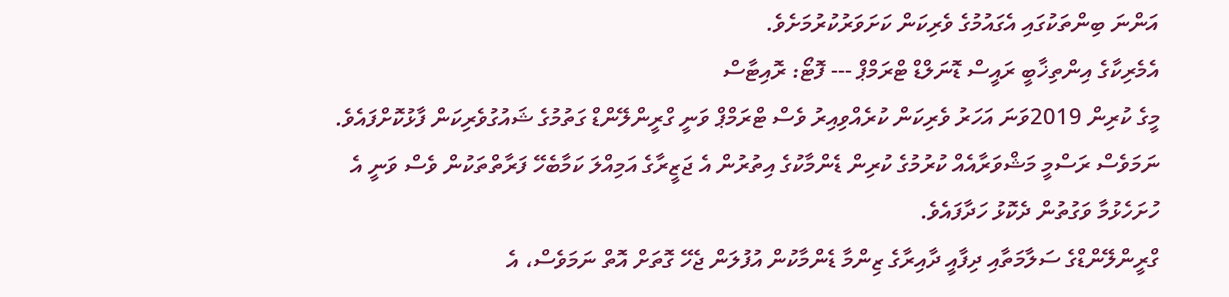އަންނަ ބިންތަކުގައި އެގައުމުގެ ވެރިކަން ކަށަވަރުކުރުމަށެވެ.
އެމެރިކާގެ އިންތިޚާބީ ރައީސް ޑޮނަލްޑް ޓްރަމްޕް --- ފޮޓޯ: ރޮއިޓާސް
މީގެ ކުރިން 2019ވަނަ އަހަރު ވެރިކަން ކުރެއްވިއިރު ވެސް ޓްރަމްޕް ވަނީ ގްރީންލޭންޑް ގަތުމުގެ ޝައުގުވެރިކަން ފާޅުކޮށްފައެވެ. ނަމަވެސް ރަސްމީ މަޝްވަރާއެއް ކުރުމުގެ ކުރިން ޑެންމާކުގެ އިތުރުން އެ ޖަޒީރާގެ އަމިއްލަ ކަމާބެހޭ ފަރާތްތަކުން ވެސް ވަނީ އެ ހުށަހެޅުމާ ވަގުތުން ދެކޮޅު ހަދާފައެވެ.
ގްރީންލޭންޑްގެ ސަލާމަތާއި ދިފާއީ ދާއިރާގެ ޒިންމާ ޑެންމާކުން އުފުލަން ޖެހޭ ގޮތަށް އޮތް ނަމަވެސް، އެ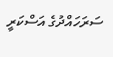ސަރަހައްދުގެ އަސްކަރީ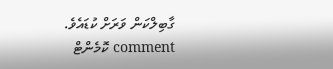ގާބިލްކަން ވަރަށް ކުޑައެވެ.
comment ކޮމެންޓް